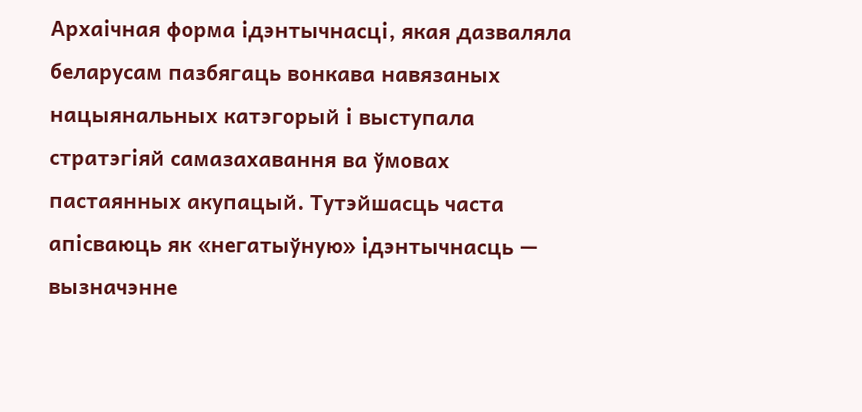Архаічная форма ідэнтычнасці, якая дазваляла беларусам пазбягаць вонкава навязаных нацыянальных катэгорый і выступала стратэгіяй самазахавання ва ўмовах пастаянных акупацый. Тутэйшасць часта апісваюць як «негатыўную» ідэнтычнасць — вызначэнне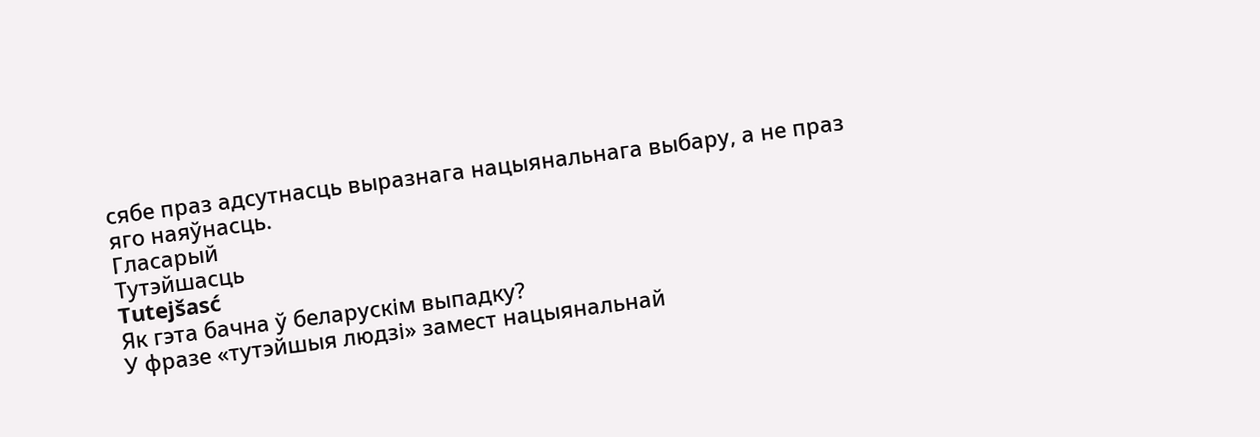сябе праз адсутнасць выразнага нацыянальнага выбару, а не праз яго наяўнасць.
Гласарый
Тутэйшасць
Tutejšasć
Як гэта бачна ў беларускім выпадку?
У фразе «тутэйшыя людзі» замест нацыянальнай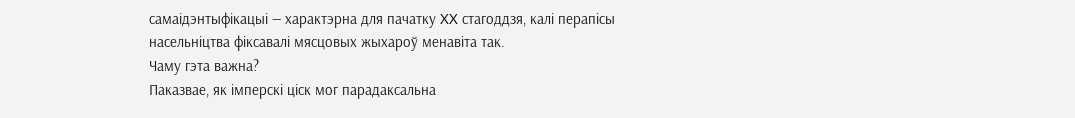самаідэнтыфікацыі — характэрна для пачатку XX стагоддзя, калі перапісы насельніцтва фіксавалі мясцовых жыхароў менавіта так.
Чаму гэта важна?
Паказвае, як імперскі ціск мог парадаксальна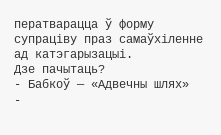ператварацца ў форму супраціву праз самаўхіленне ад катэгарызацыі.
Дзе пачытаць?
- Бабкоў — «Адвечны шлях»
-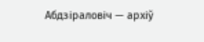Абдзіраловіч — архіў